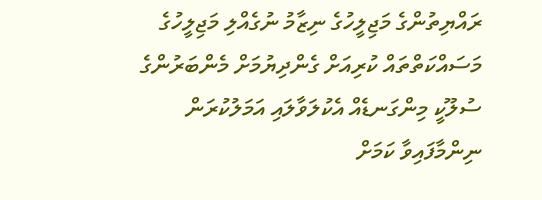ރައްޔިތުންގެ މަޖިލީހުގެ ނިޒާމު ނުގެއްލި މަޖިލީހުގެ މަސައްކަތްތައް ކުރިއަށް ގެންދިޔުމަށް މެންބަރުންގެ ސުލޫކީ މިންގަނޑެއް އެކުލަވާލައި އަމަލުކުރަން ނިންމާފައިވާ ކަމަށް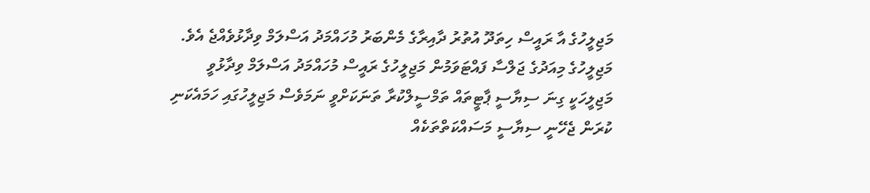މަޖިލީހުގެ އާ ރައީސް ހިތަދޫ އުތުރު ދާއިރާގެ މެންބަރު މުހައްމަދު އަސްލަމް ވިދާޅުވެއްޖެ އެވެ.
މަޖިލީހުގެ މިއަދުގެ ޖަލްސާ ފައްޓަވަމުން މަޖިލީހުގެ ރައީސް މުހައްމަދު އަސްލަމް ވިދާޅުވީ މަޖިލީހަކީ ގިނަ ސިޔާސީ ޕާޓީތައް ތަމްސީލްކުރާ ތަނަކަށްވީ ނަމަވެސް މަޖިލީހުގައި ހަމައެކަނި ކުރަން ޖެހޭނީ ސިޔާސީ މަސައްކަތްތަކެއް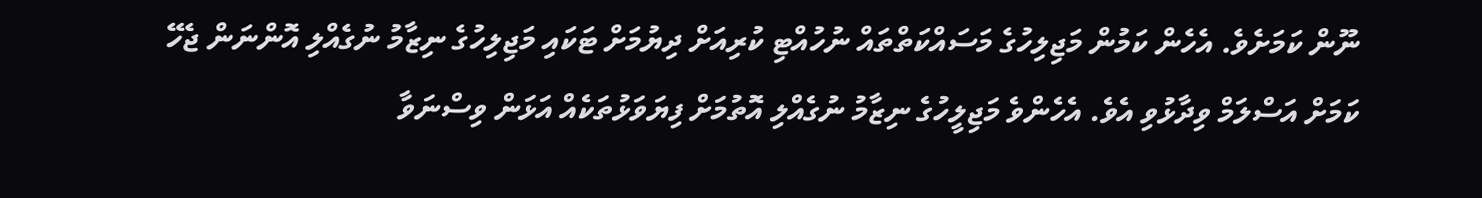ނޫން ކަމަށެވެ. އެހެން ކަމުން މަޖިލިހުގެ މަސައްކަތްތައް ނުހުއްޓި ކުރިއަށް ދިޔުމަށް ޓަކައި މަޖިލިހުގެ ނިޒާމު ނުގެއްލި އޮންނަން ޖެހޭ ކަމަށް އަސްލަމް ވިދާޅުވި އެވެ. އެހެންވެ މަޖިލީހުގެ ނިޒާމު ނުގެއްލި އޮތުމަށް ފިޔަވަޅުތަކެއް އަޅަން ވިސްނަވާ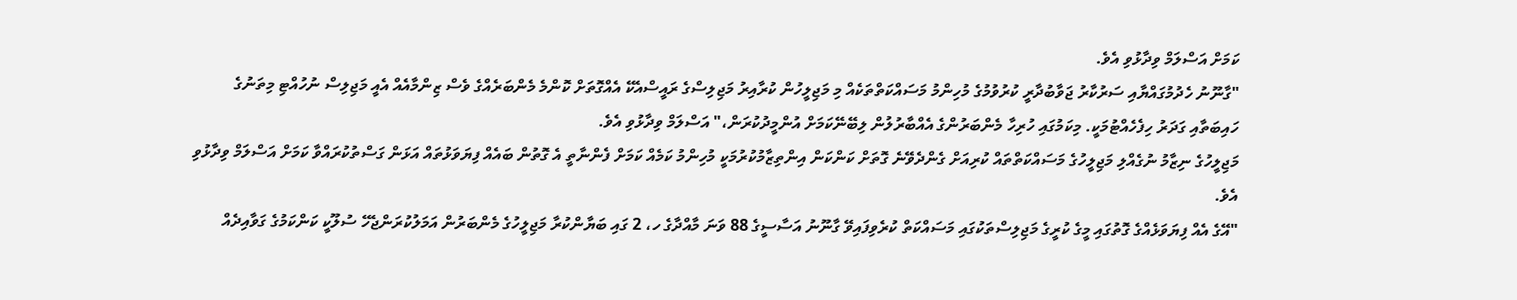ކަމަށް އަސްލަމް ވިދާޅުވި އެވެ.
"ގާނޫނު ހެދުމުގައްޔާއި ސަރުކާރު ޖަވާބުދާރީ ކުރުވުމުގެ މުހިންމު މަސައްކަތްތަކެއް މި މަޖިލީހުން ކުރާއިރު މަޖިލިސްގެ ރައީސްއެކޭ އެއްގޮތަށް ކޮންމެ މެންބަރެއްގެ ވެސް ޒިންމާއެއް އެއީ މަޖިލިސް ނުހުއްޓި މިތަނުގެ ހައިބަތާއި ގަދަރު ހިފެހެއްޓުމަކީ. މިކަމުގައި ހުރިހާ މެންބަރުންގެ އެއްބާރުލުން ލިބޭނޭކަމަށް އުންމީދުކުރަން،" އަސްލަމް ވިދާޅުވި އެވެ.
މަޖިލީހުގެ ނިޒާމު ނުގެއްލި މަޖިލީހުގެ މަސައްކަތްތައް ކުރިއަށް ގެންދެވޭނެ ގޮތަށް ކަންކަން އިންތިޒާމުކުރުމަކީ މުހިންމު ކަމެއް ކަމަށް ފެންނާތީ އެ ގޮތުން ބައެއް ފިޔަވަޅުތައް އަޅަން ގަސްތުކުރައްވާ ކަމަށް އަސްލަމް ވިދާޅުވި އެވެ.
"އޭގެ އެއް ފިޔަވަޅެއްގެ ގޮތުގައި މީގެ ކުރީގެ މަޖިލިސްތަކުގައި މަސައްކަތް ކުރެވިފައިވޭ ގާނޫނު އަސާސީގެ 88 ވަނަ މާއްދާގެ ހ، 2 ގައި ބަޔާންކުރާ މަޖިލީހުގެ މެންބަރުން އަމަލުކުރަންޖެހޭ ސުލޫކީ ކަންކަމުގެ ގަވާއިދެއް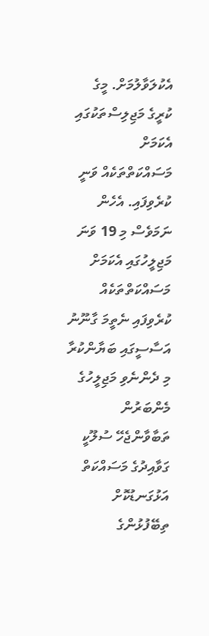އެކުލަވާލުމަށް. މީގެ ކުރީގެ މަޖިލިސްތަކުގައި އެކަމަށް މަސައްކަތްތަކެއް ވަނީ ކުރެވިފައި. އެހެން ނަމަވެސް މި 19 ވަނަ މަޖިލީހުގައި އެކަމަށް މަސައްކަތްތަކެއް ކުރެވިފައި ނެތީމަ ގާނޫނު އަސާސީގައި ބަޔާންކުރާ މި ދެންނެވި މަޖިލީހުގެ މެންބަރުން ތަބާވާންޖެހޭ ސުލޫކީ ގަވާއިދުގެ މަސައްކަތް އަޅުގަނޑުކޮށް ތިބޭފުޅުންގެ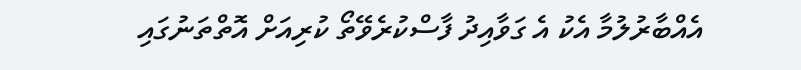އެއްބާރުލުމާ އެކު އެ ގަވާއިދު ފާސްކުރެވޭތޯ ކުރިއަށް އޮތްތަނުގައި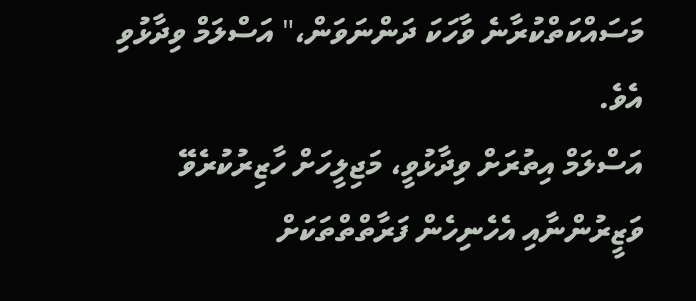މަސައްކަތްކުރާނެ ވާހަކަ ދަންނަވަން،" އަސްލަމް ވިދާޅުވި އެވެ.
އަސްލަމް އިތުރަށް ވިދާޅުވީ، މަޖިލީހަށް ހާޒިރުކުރެވޭ ވަޒީރުންނާއި އެހެނިހެން ފަރާތްތްތަކަށް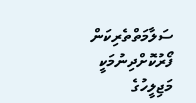ސަލާމަތްތެރިކަން ފޯރުކޮށްދިނުމަކީ މަޖިލީހުގެ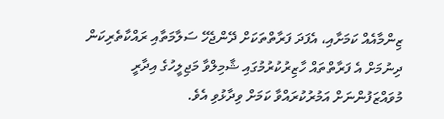ޒިންމާއެއް ކަމަށާއި، އެފަދަ ފަރާތްތަކަށް ދޭންޖެހޭ ސަލާމަތާއި ރައްކާތެރިކަން ދިނުމަށް އެ ފަރާތްތައް ހާޒިރުކުރުމުގައި ޝާމިލްވާ މަޖިލީހުގެ އިދާރީ މުވައްޒަފުންނަށް އަމުރުކުރައްވާ ކަމަށް ވިދާޅުވި އެވެ.